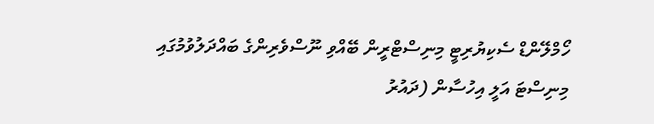ހޯމްލޭންޑް ސެކިޔުރިޓީ މިނިސްޓްރީން ބޭއްވި ނޫސްވެރިންގެ ބައްދަލުވުމުގައި މިނިސްޓަ އަލީ އިހުސާން (ދައުރު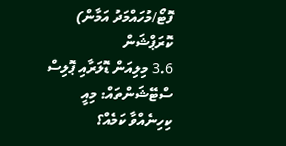ފޮޓޯ/މުހައްމަދު އަމާން)
ކޮރަޕްޝަން
3.6 މިލިއަން ޑޮލަރާއި ޕޮލިސް ސްޓޭޝަންތައް: މިއީ ކިހިނެއްވާ ކަމެއް؟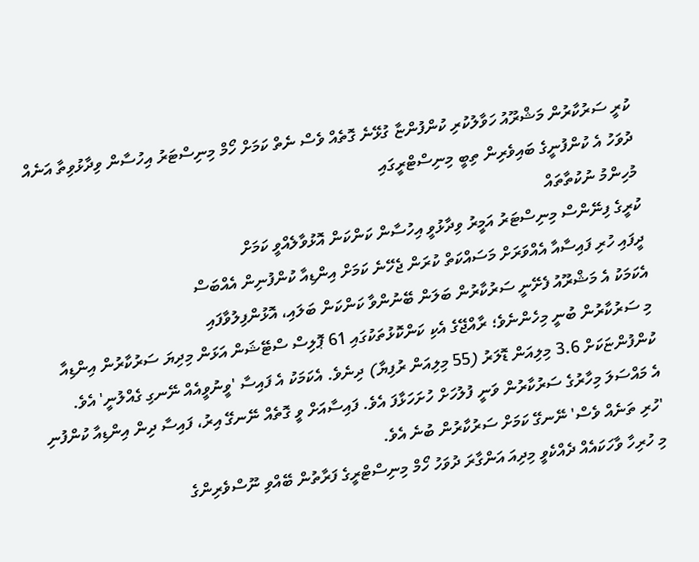ކުރީ ސަރުކާރުން މަޝްރޫއު ހަވާލުކުރި ކުންފުންޏާ ގުޅޭނެ ގޮތެއް ވެސް ނެތް ކަމަށް ހޯމް މިނިސްޓަރު އިހުސާން ވިދާޅުވިތާ އަނެއް ދުވަހު އެ ކުންފުނީގެ ބައިވެރިން ތިބީ މިނިސްޓްރީގައި
މުހިންމު ނުކުތާތައް
ކުރީގެ ފިނޭންސް މިނިސްޓަރު އަމީރު ވިދާޅުވީ އިހުސާން ކަންކަން އޮޅުވާލެއްވީ ކަމަށް
ދީފައި ހުރި ފައިސާއާ އެއްވަރަށް މަސައްކަތް ކުރަން ޖެހޭނެ ކަމަށް އިންޑިއާ ކުންފުނިން އެއްބަސް
އެކަމަކު އެ މަޝްރޫއު ފެށޭނީ ސަރުކާރުން ބަލަން ބޭނުންވާ ކަންކަން ބަލައި، އޮޅުންފިލުވާފައި
މި ސަރުކާރުން ބުނީ މިހެންނެވެ؛ ރާއްޖޭގެ އެކި ކަންކޮޅުތަކުގައި 61 ޕޮލިސް ސްޓޭޝަން އަޅަން މިދިޔަ ސަރުކާރުން އިންޑިއާ ކުންފުންޏަކަށް 3.6 މިލިއަން ޑޮލަރު (55 މިލިއަން ރުފިޔާ) ދިނެވެ. އެކަމަކު އެ ފައިސާ 'ވީނުވީއެއް ނޭނގި ގެއްލުނީ' އެވެ.
އެ މައްސަލަ މިހާރުގެ ސަރުކާރުން ވަނީ ފުލުހަށް ހުށަހަޅާފަ އެވެ. ފައިސާއަށް ވީ ގޮތެއް ނޭނގޭ އިރު، ފައިސާ ދިން އިންޑިއާ ކުންފުނި 'ހުރި ތަނެއް ވެސް' ނޭނގޭ ކަމަށް ސަރުކާރުން ބުނެ އެވެ.
މި ހުރިހާ ވާހަކައެއް ދެއްކެވީ މިދިއަ އަންގާރަ ދުވަހު ހޯމް މިނިސްޓްރީގެ ފަރާތުން ބޭއްވި ނޫސްވެރިންގެ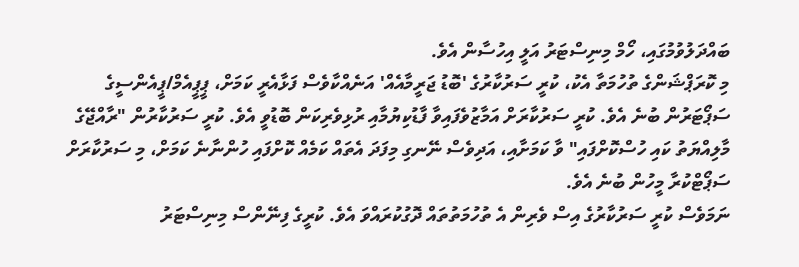ބައްދަލުވުމުގައި، ހޯމް މިނިސްޓަރު އަލީ އިހުސާން އެވެ.
މި ކޮރަޕްޝަންގެ ތުހުމަތާ އެކު، ކުރީ ސަރުކާރުގެ 'ބޮޑު ޖަރީމާއެއް' އަނެއްކާވެސް ފަޅާއެރީ ކަމަށް، ޕީޕީއެމް/ޕީއެންސީގެ ސަޕޯޓަރުން ބުނެ އެވެ. ކުރީ ސަރުކާރަށް އަމާޒުވެފައިވާ ފާޑުކިޔުމާއި ރުޅިވެރިކަން ބޮޑުވީ އެވެ. ކުރީ ސަރުކާރުން "ރާއްޖޭގެ މާލިއްޔަތު ކައި ހުސްކޮށްފައި" ވާ ކަމަށާއި، އަދިވެސް ނޭނގި މިފަދަ އެތައް ކަމެއް ކޮށްފައި ހުންނާނެ ކަމަށް، މި ސަރުކާރަށް ސަޕޯޓްކުރާ މީހުން ބުނެ އެވެ.
ނަމަވެސް ކުރީ ސަރުކާރުގެ އިސް ވެރިން އެ ތުހުމަތުތައް ދޮގުކުރައްވަ އެވެ. ކުރީގެ ފިނޭންސް މިނިސްޓަރު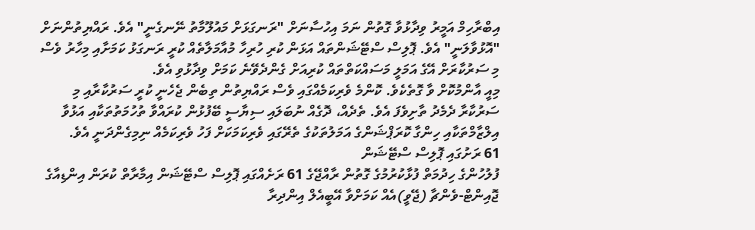އިބްރާހިމް އަމީރު ވިދާޅުވާ ގޮތުން ނަމަ އިހުސާނަށް "ރަނގަޅަށް މައުލޫމާތު ނޭނގެނީ" އެވެ. ރައްޔިތުންނަށް "އޮޅުވާލަނީ" އެވެ. ޕޮލިސް ސްޓޭޝަންތައް އަޅަން ކުރި ހުރިހާ މުއާމަލާތެއް ކުރީ ރަނގަޅު ކަމަށާއި މިހާރު ވެސް މި ސަރުކާރަށް އޭގެ އަމަލީ މަސައްކަތްތައް ކުރިއަށް ގެންދެވޭނެ ކަމަށް ވިދާޅުވި އެވެ.
މިއީ އާންމުކޮށް ވާ ގޮތެކެވެ. ކޮންމެ ވެރިކަމެއްގައި ވެސް ރައްޔިތުން ތިބެން ޖެހެނީ ކުރީ ސަރުކާރާއި މި ސަރުކާރާ ދެމެދު ތާށިވެފަ އެވެ. ތެދެއް، ދޮގެއް ނުބަލައި ސިޔާސީ ބޭފުޅުން ކުރައްވާ ތުހުމަތުތަކާއި އަޅުވާ އިލްޒާމްތަކާއި ހިންގާ ކޮރަޕްޝަންގެ އަމަލުތަކުގެ ތެރޭގައި ވެރިކަމަކަށް ފަހު ވެރިކަމެއް ނިމިގެންދަނީ އެވެ.
61 ރަށުގައި ޕޮލިސް ސްޓޭޝަން
ފުލުހުންގެ ހިދުމަތް ފުޅާކުރުމުގެ ގޮތުން ރާއްޖޭގެ 61 ރަށެއްގައި ޕޮލިސް ސްޓޭޝަން އިމާރާތް ކުރަން އިންޑިއާގެ ޖޮއިންޓް-ވެންޗާ (ޖޭވީ)އެއް ކަމަށްވާ އޭބީއެލް އިންދިރާ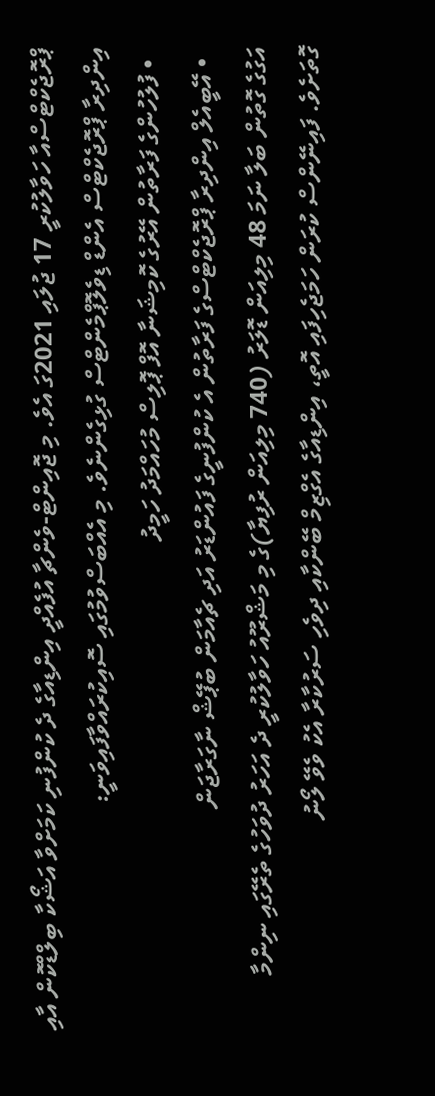ޕްރޮޖެކްޓްސްއާ ހަވާލުކުރީ 17 ޖުލައި 2021ގަ އެވެ. މި ޖޮއިންޓް-ވެންޗާ އުފެއްދީ އިންޑިއާގެ ދެ ކުންފުނި ކަމަށްވާ އަޝޯކާ ބިލްޑްކޮން އާއި އިންދިރާ ޕްރޮޖެކްޓްސް އެންޑް ޑިވެލޮޕްމެންޓްސް ގުޅިގެންނެވެ. މި އެއްބަސްވުމުގައި ސޮއިކުރައްވާފައިވަނީ:
  • ފުލުހުންގެ ފަރާތުން އޭރުގެ ކޮމިޝަނާ އޮފް ޕޮލިސް މުހައްމަދު ހަމީދު
  • އޭބީއެލް އިންދިރާ ޕްރޮޖެކްޓްސްގެ ފަރާތުން އެ ކުންފުނީގެ ފައުންޑަރު އަދި ޗެއާމަން ބުޕޭޝް ނާގަރާޖަން
އަގުގެ ގޮތުން ބަލާ ނަމަ 48 މިލިއަން ޑޮލަރު (740 މިލިއަން ރުފިޔާ)ގެ މި މަޝްރޫއު ހަވާލުކުރީ ދެ އަހަރު ދުވަހުގެ ތެރޭގައި ނިންމާ ގޮތަށެވެ. ފައިނޭންސް ކުރަން ހަމަޖެހިފައި އޮތީ، އިންޑިއާގެ އެގްޒިމް ބޭންކާއި ދިވެހި ސަރުކާރާ އެކު ވެވޭ ލޯނު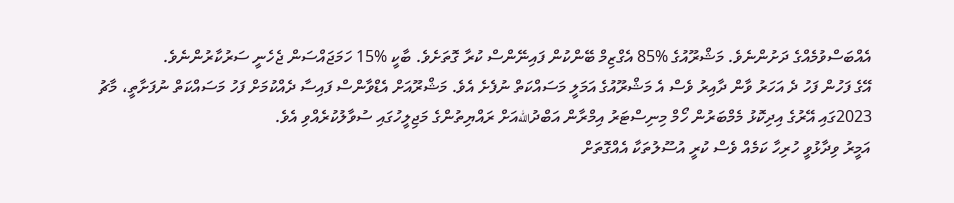އެއްބަސްވުމެއްގެ ދަށުންނެވެ. މަޝްރޫއުގެ %85 އެގްޒިމް ބޭންކުން ފައިނޭންސް ކުރާ ގޮތަށެވެ. ބާކީ %15 ހަމަޖައްސަން ޖެހެނީ ސަރުކާރުންނެވެ.
އޭގެ ފަހުން ފަހު ދެ އަހަރު ވާން ދާއިރު ވެސް އެ މަޝްރޫއުގެ އަމަލީ މަސައްކަތް ނުފެށެ އެވެ. މަޝްރޫއަށް އެޑްވާންސް ފައިސާ ދެއްކުމަށް ފަހު މަސައްކަތް ނުފަށާތީ، މާޗު 2023ގައި އޭރުގެ އިދިކޮޅު މެމްބަރުން ހޯމް މިނިސްޓަރު އިމްރާން އަބްދުاللهއަށް ރައްޔިތުންގެ މަޖިލީހުގައި ސުވާލުކުރެއްވި އެވެ.
އަމީރު ވިދާޅުވީ ހުރިހާ ކަމެއް ވެސް ކުރީ އުސޫލުތަކާ އެއްގޮތަށް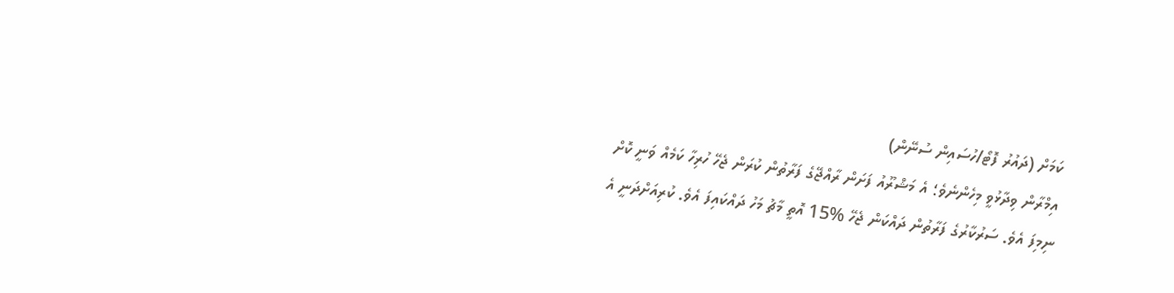ކަމަށް (ދައުރު ފޮޓޯ/ހުސައިން ސުނޭން)
އިމްރާން ވިދާޅުވީ މިހެންނެވެ؛ އެ މަޝްރޫއު ފަށަން ރާއްޖޭގެ ފަރާތުން ކުރަން ޖެހޭ ހުރިހާ ކަމެއް ވަނީ ކޮށް ނިމިފަ އެވެ. ސަރުކާރުގެ ފަރާތުން ދައްކަން ޖެހޭ %15 އޮތީ މާޗު މަހު ދައްކައިފަ އެވެ. ކުރިއަށްދަނީ އެ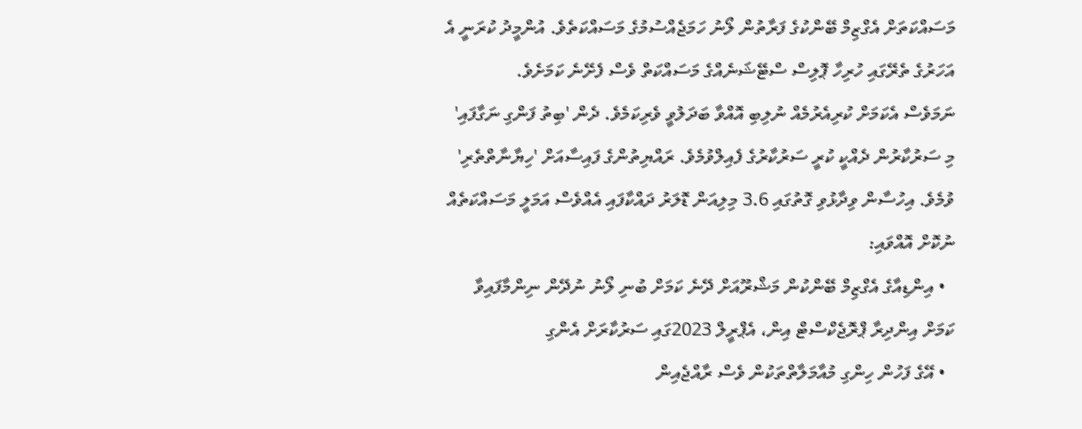މަސައްކަތަށް އެގްޒިމް ބޭންކުގެ ފަރާތުން ލޯނު ހަމަޖެއްސުމުގެ މަސައްކަތެވެ. އުންމީދު ކުރަނީ އެ އަހަރުގެ ތެރޭގައި ހުރިހާ ޕޮލިސް ސްޓޭޝަނެއްގެ މަސައްކަތް ވެސް ފެށޭނެ ކަމަށެވެ.
ނަމަވެސް އެކަމަށް ކުރިއެރުމެއް ނުލިބި އޮއްވާ ބަދަލުވީ ވެރިކަމެވެ. ދެން 'ބިތު ފަންގި ނަގާފައި' މި ސަރުކާރުން ދެއްކީ ކުރީ ސަރުކާރުގެ ފެއިލްވުމެވެ. ރައްޔިތުންގެ ފައިސާއަށް 'ހިޔާނާތްތެރި' ވުމެވެ. އިހުސާން ވިދާޅުވި ގޮތުގައި 3.6 މިލިއަން ޑޮލަރު ދައްކާފައި އެއްވެސް އަމަލީ މަސައްކަތެއް ނުކޮށް އޮއްވައި:
  • އިންޑިއާގެ އެގްޒިމް ބޭންކުން މަޝްރޫއަށް ދޭނެ ކަމަށް ބުނި ލޯނު ނުދޭން ނިންމާފައިވާ ކަމަށް އިންދިރާ ޕްރޮޖެކްސްޓް އިން، އެޕްރީލް 2023ގައި ސަރުކާރަށް އެންގި
  • އޭގެ ފަހުން ހިންގި މުއާމަލާތްތަކުން ވެސް ރާއްޖެއިން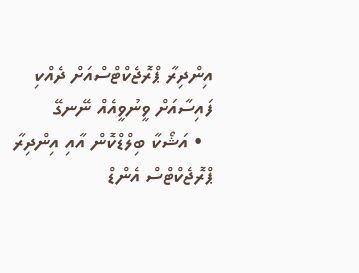އިންދިރާ ޕްރޮޖެކްޓްސްއަށް ދެއްކި ފައިސާއަށް ވީނުވީއެއް ނޭނގޭ
  • އަޝޯކާ ބިލްޑްކޮން އާއި އިންދިރާ ޕްރޮޖެކްޓްސް އެންޑް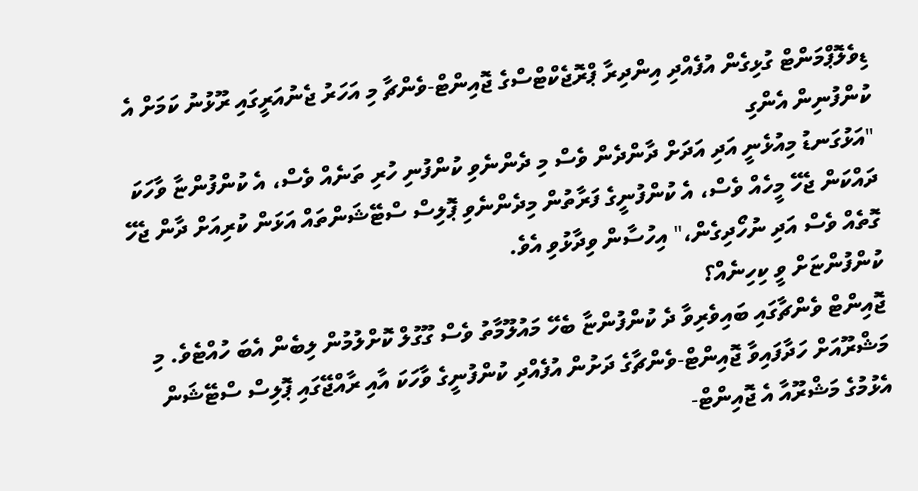ޑިވެލޮޕްމަންޓް ގުޅިގެން އުފެއްދި އިންދިރާ ޕްރޮޖެކްޓްސްގެ ޖޮއިންޓް-ވެންޗާ މި އަހަރު ޖެނުއަރީގައި ރޫޅުނު ކަމަށް އެ ކުންފުނިން އެންގި
"އަޅުގަނޑު މިއުޅެނީ އަދި އަދަށް ދާންދެން ވެސް މި ދެންނެވި ކުންފުނި ހުރި ތަނެއް ވެސް، އެ ކުންފުންޏާ ވާހަކަ ދައްކަން ޖެހޭ މީހެއް ވެސް، އެ ކުންފުނީގެ ފަރާތުން މިދެންނެވި ޕޮލިސް ސްޓޭޝަންތައް އަޅަން ކުރިއަށް ދާން ޖެހޭ ގޮތެއް ވެސް އަދި ނުހޯދިގެން،" އިހުސާން ވިދާޅުވި އެވެ.
ކުންފުންޏަށް ވީ ކިހިނެއް؟
ޖޮއިންޓް ވެންޗާގައި ބައިވެރިވާ ދެ ކުންފުންޏާ ބެހޭ މައުލޫމާތު ވެސް ގޫގުލް ކޮށްލުމުން ލިބެން އެބަ ހުއްޓެވެ. މި މަޝްރޫއަށް ހަދާފައިވާ ޖޮއިންޓް-ވެންޗާގެ ދަށުން އުފެއްދި ކުންފުނީގެ ވާހަކަ އާއި ރާއްޖޭގައި ޕޮލިސް ސްޓޭޝަން އެޅުމުގެ މަޝްރޫއާ އެ ޖޮއިންޓް-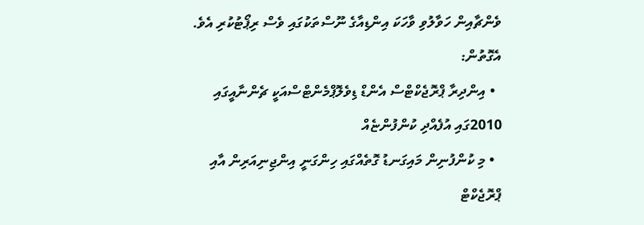ވެންޗާއިން ހަވާލުވި ވާހަކަ އިންޑިއާގެ ނޫސްތަކުގައި ވެސް ރިޕޯޓުކުރި އެވެ. އެގޮތުން:
  • އިންދިރާ ޕްރޮޖެކްޓްސް އެންޑް ޑިވެލޮޕްމެންޓްސްއަކީ ޗެންނާއީގައި 2010ގައި އުފެއްދި ކުންފުންޏެއް
  • މި ކުންފުނިން މައިގަނޑު ގޮތެއްގައި ހިންގަނީ އިންޖިނިއަރިން އާއި ޕްރޮޖެކްޓް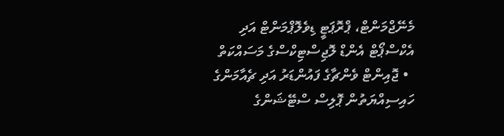މެނޭޖްމަންޓް، ޕްރޮޕަޓީ ޑިވެލޮޕްމަންޓް އަދި އެކްސްޕޯޓް އެންޑް ލޮޖިސްޓިކްސްގެ މަސައްކަތް
  • ޖޮއިންޓް ވެންޗާގެ ފައުންޑަރު އަދި ޗެއާމަންގެ ހައިސިއްޔަތުން ޕޮލިސް ސްޓޭޝަންގެ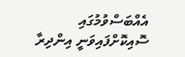އެއްބަސްވުމުގައި ސޮއިކޮށްފައިވަނީ އިންދިރާ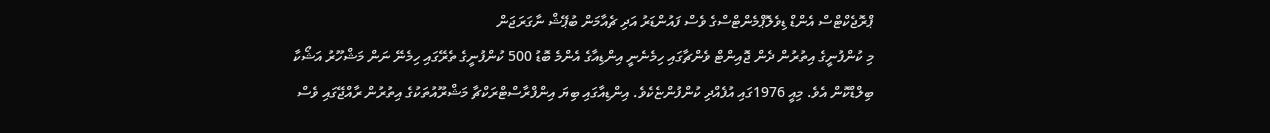ޕްރޮޖެކްޓްސް އެންޑް ޑިވެލޮޕްމެންޓްސްގެ ވެސް ފައުންޑަރު އަދި ޗެއާމަން ބުޕޭޝް ނާގަރަޖަން
މި ކުންފުނީގެ އިތުރުން ދެން ޖޮއިންޓް ވެންޗާގައި ހިމެނެނީ އިންޑިއާގެ އެންމެ ބޮޑު 500 ކުންފުނީގެ ތެރޭގައި ހިމެނޭ ނަން މަޝްހޫރު އަޝޯކާ ބިލްޑްކޮން އެވެ. މިއީ 1976ގައި އުފެއްދި ކުންފުންޏެކެވެ. އިންޑިއާގައި ބިޔަ އިންފްރާސްޓްރަކްޗާ މަޝްރޫއުތަކުގެ އިތުރުން ރާއްޖޭގައި ވެސް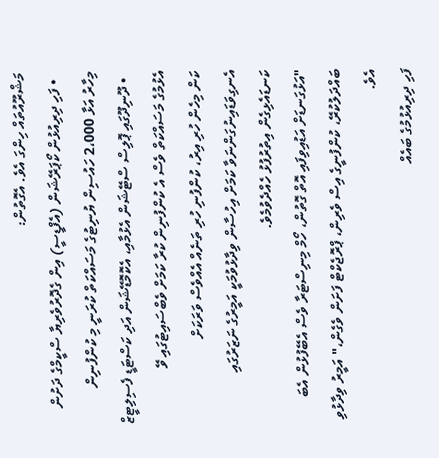މަޝްރޫއުތައް ހިންގަ އެވެ. އެގޮތުން:
  • ފަހި ދިރިއުޅުން ކޯޕަރޭޝަން (އެފްޑީސީ) އިން ގެދޮރުވެރިޔާ ސްކީމްގެ ދަށުން މިހާރު އަޅާ 2،000 ހައުސިން ޔުނިޓުގެ މަސައްކަތް ކުރަނީ މި ކުންފުނިން
  • ދޫނިދޫގައި ޕޮލިސް ސްޓޭޝަން އެޅުމާއި، އެކޮމޮޑޭޝަން އަދި ކަސްޓަޑީ ފެސިލިޓީޒް އެޅުމުގެ މަސައްކަތް ވެސް އެ ކުންފުނިން ކުރާ ކަމަށް ވެބްސައިޓުގައި ވޭ
ކަން މިހެން ހުރި އިރު، ކުންފުނި ހުރި ތަނެއް އެއްވެސް ވަރަކަށް އެނގިވަޑައިނުގަންނަވާ ކަމަށް އިހުސާން ވިދާޅުވުމަކީ އަމީރުގެ ނަޒަރުގައި ކަނޑައެޅިގެން އިތުރުފުޅު ހެއްދެވުމެވެ.
"އަޅުގަނޑަށް އަޑުއިވިފައި އޮތް ގޮތުން، ހޯމް މިނިސްޓަރާ ވެސް އެބޭފުޅުން އެބަ ބައްދަލުކުރޭ، ކުންފުނީގެ އިސް ވެރިން، ޕްރޮޖެކްޓް ފަށަން ވެގެން،" އަމީރު ވިދާޅުވި އެވެ.
ފަހި ދިރިއުޅުމުގެ ބައެއް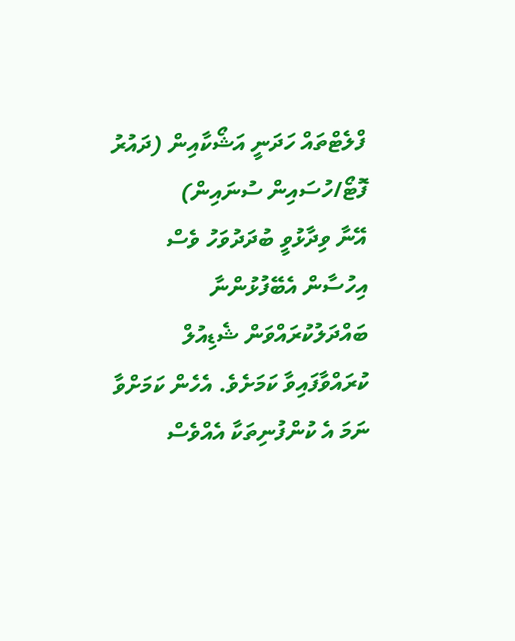ފްލެޓްތައް ހަދަނީ އަޝޯކާއިން (ދައުރު ފޮޓޯ/ހުސައިން ސުނައިން)
އޭނާ ވިދާޅުވީ ބުދަދުވަހު ވެސް އިހުސާން އެބޭފުޅުންނާ ބައްދަލުކުރައްވަން ޝެޑިއުލް ކުރައްވާފައިވާ ކަމަށެވެ. އެހެން ކަމަށްވާ ނަމަ އެ ކުންފުނިތަކާ އެއްވެސް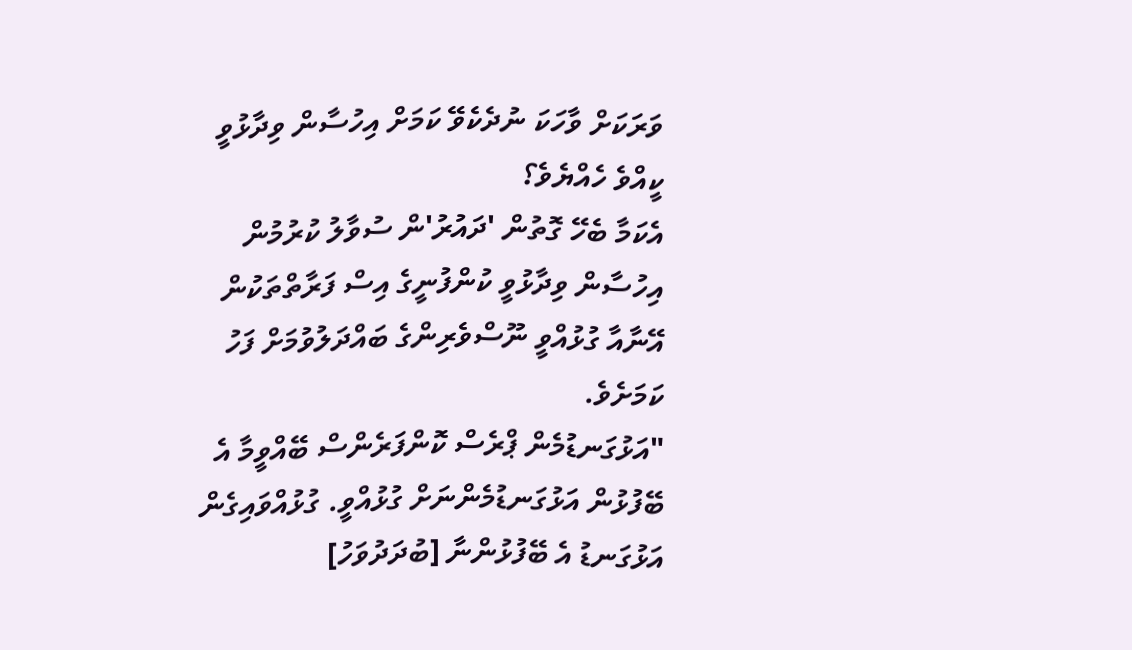ވަރަކަށް ވާހަކަ ނުދެކެވޭ ކަމަށް އިހުސާން ވިދާޅުވީ ކީއްވެ ހެއްޔެވެ؟
އެކަމާ ބެހޭ ގޮތުން 'ދައުރު'ން ސުވާލު ކުރުމުން އިހުސާން ވިދާޅުވީ ކުންފުނީގެ އިސް ފަރާތްތަކުން އޭނާއާ ގުޅުއްވީ ނޫސްވެރިންގެ ބައްދަލުވުމަށް ފަހު ކަމަށެވެ.
"އަޅުގަނޑުމެން ޕްރެސް ކޮންފަރެންސް ބޭއްވީމާ އެ ބޭފުޅުން އަޅުގަނޑުމެންނަށް ގުޅުއްވީ. ގުޅުއްވައިގެން އަޅުގަނޑު އެ ބޭފުޅުންނާ [ބުދަދުވަހު]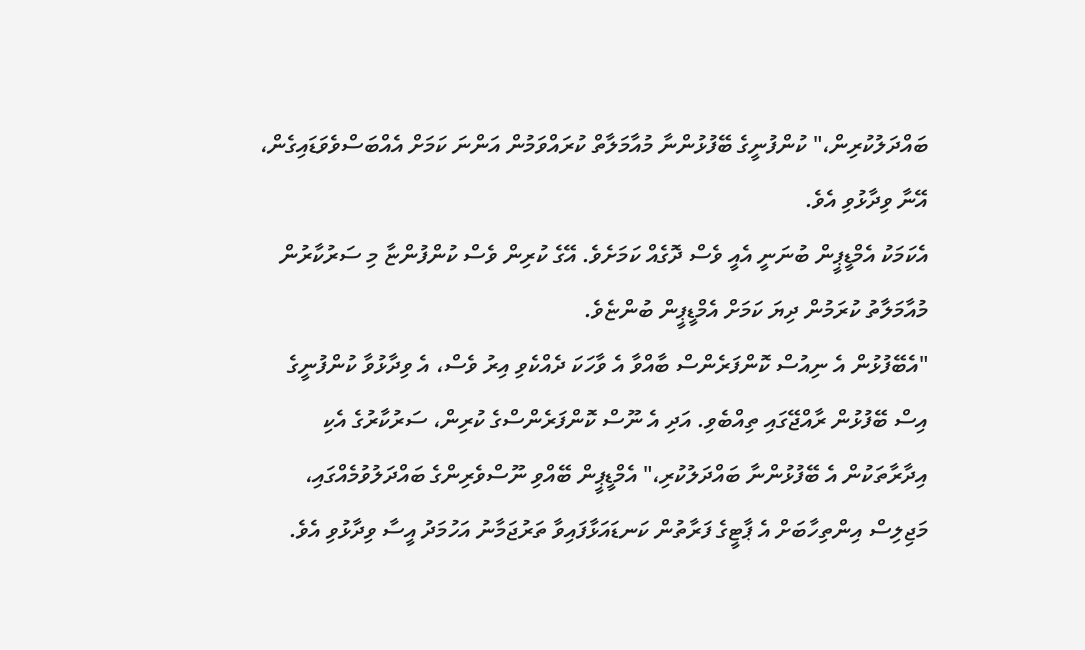ބައްދަލުކުރިން،" ކުންފުނީގެ ބޭފުޅުންނާ މުއާމަލާތް ކުރައްވަމުން އަންނަ ކަމަށް އެއްބަސްވެވަޑައިގެން، އޭނާ ވިދާޅުވި އެވެ.
އެކަމަކު އެމްޑީޕީން ބުނަނީ އެއީ ވެސް ދޮގެއް ކަމަށެވެ. އޭގެ ކުރިން ވެސް ކުންފުންޏާ މި ސަރުކާރުން މުއާމަލާތު ކުރަމުން ދިޔަ ކަމަށް އެމްޑީޕީން ބުންޏެވެ.
"އެބޭފުޅުން އެ ނިއުސް ކޮންފަރެންސް ބާއްވާ އެ ވާހަކަ ދެއްކެވި އިރު ވެސް، އެ ވިދާޅުވާ ކުންފުނީގެ އިސް ބޭފުޅުން ރާއްޖޭގައި ތިއްބެވި. އަދި އެ ނޫސް ކޮންފަރެންސްގެ ކުރިން، ސަރުކާރުގެ އެކި އިދާރާތަކުން އެ ބޭފުޅުންނާ ބައްދަލުކުރި،" އެމްޑީޕީން ބޭއްވި ނޫސްވެރިންގެ ބައްދަލުވުމެއްގައި، މަޖިލިސް އިންތިހާބަށް އެ ޕާޓީގެ ފަރާތުން ކަނޑައަޅާފައިވާ ތަރުޖަމާނު އަހުމަދު އީސާ ވިދާޅުވި އެވެ.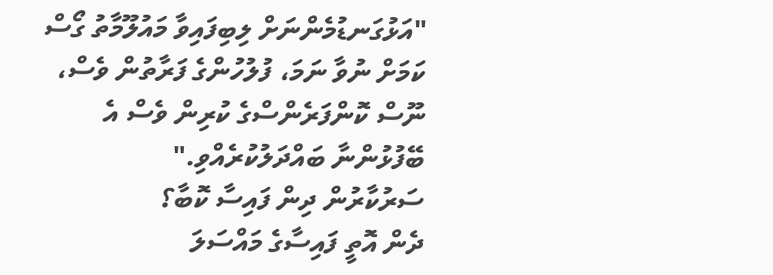"އަޅުގަނޑުމެންނަށް ލިބިފައިވާ މައުލޫމާތު ގޯސް ކަމަށް ނުވާ ނަމަ، ފުލުހުންގެ ފަރާތުން ވެސް، ނޫސް ކޮންފަރެންސްގެ ކުރިން ވެސް އެ ބޭފުޅުންނާ ބައްދަލުކުރެއްވި."
ސަރުކާރުން ދިން ފައިސާ ކޮބާ؟
ދެން އޮތީ ފައިސާގެ މައްސަލަ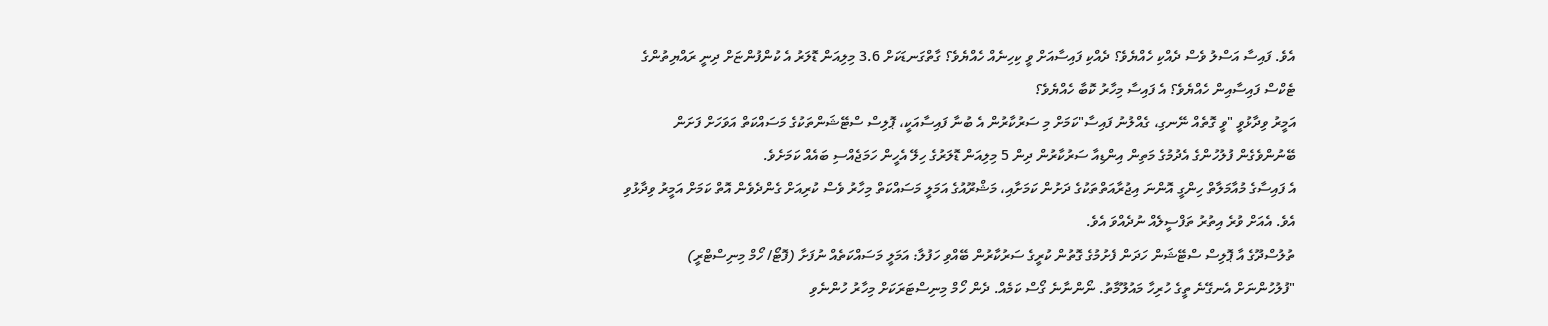އެވެ. ފައިސާ އަސްލު ވެސް ދެއްކި ހެއްޔެވެ؟ ދެއްކި ފައިސާއަށް ވީ ކިހިނެއް ހެއްޔެވެ؟ ގާތްގަނޑަކަށް 3.6 މިލިއަން ޑޮލަރު އެ ކުންފުންޏަށް ދިނީ ރައްޔިތުންގެ ޓެކްސް ފައިސާއިން ހެއްޔެވެ؟ އެ ފައިސާ މިހާރު ކޮބާ ހެއްޔެވެ؟
އަމީރު ވިދާޅުވީ "ވީ ގޮތެއް ނޭނގި، ގެއްލުނު ފައިސާ"ކަމަށް މި ސަރުކާރުން އެ ބުނާ ފައިސާއަކީ، ޕޮލިސް ސްޓޭޝަންތަކުގެ މަސައްކަތް އަވަހަށް ފަށަން ބޭނުންވެގެން ފުލުހުންގެ އެދުމުގެ މަތިން އިންޑިއާ ސަރުކާރުން ދިން 5 މިލިއަން ޑޮލަރުގެ ހިލޭ އެހީން ހަމަޖެއްސި ބައެއް ކަމަށެވެ.
އެ ފައިސާގެ މުއާމަލާތް ހިންގީ އޮންނަ އިޖުރާއަތްތަކުގެ ދަށުން ކަމަށާއި، މަޝްރޫއުގެ އަމަލީ މަސައްކަތް މިހާރު ވެސް ކުރިއަށް ގެންދެވެން އޮތް ކަމަށް އަމީރު ވިދާޅުވި އެވެ. އެއަށް ވުރެ އިތުރު ތަފްސީލެއް ނުދެއްވަ އެވެ.
ތުލުސްދޫގެ އާ ޕޮލިސް ސްޓޭޝަން ހަދަން ފެށުމުގެ ގޮތުން ކުރީގެ ސަރުކާރުން ބޭއްވި ހަފުލާ: އަމަލީ މަސައްކަތެއް ނުފަށާ (ފޮޓޯ/ ހޯމް މިނިސްޓްރީ)
"ފުލުހުންނަށް އެނގޭނެ ތީގެ ހުރިހާ މައުލޫމާތު. ނޯންނާނެ ގޯސް ކަމެއް. ދެން ހޯމް މިނިސްޓަރަކަށް މިހާރު ހުންނެވި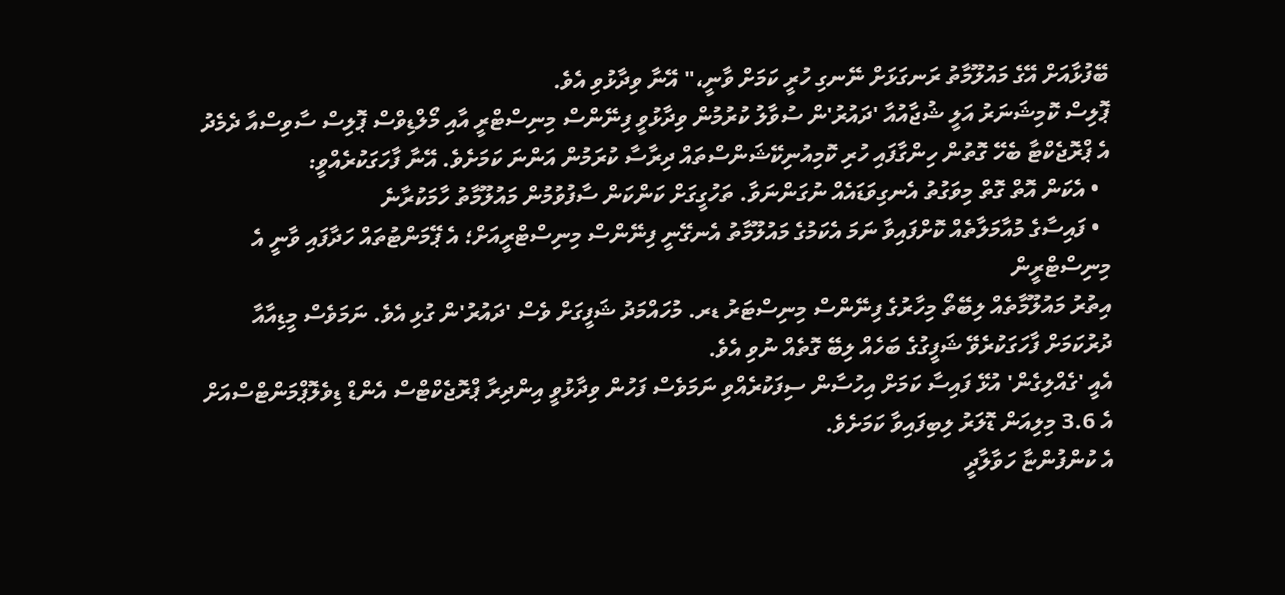ބޭފުޅާއަށް އޭގެ މައުލޫމާތު ރަނގަޅަށް ނޭނގި ހުރީ ކަމަށް ވާނީ،" އޭނާ ވިދާޅުވި އެވެ.
ޕޮލިސް ކޮމިޝަނަރު އަލީ ޝުޖާއުއާ 'ދައުރު'ން ސުވާލު ކުރުމުން ވިދާޅުވީ ފިނޭންސް މިނިސްޓްރީ އާއި މޯލްޑިވްސް ޕޮލިސް ސާވިސްއާ ދެމެދު އެ ޕްރޮޖެކްޓާ ބެހޭ ގޮތުން ހިންގާފައި ހުރި ކޮމިއުނިކޭޝަންސްތައް ދިރާސާ ކުރަމުން އަންނަ ކަމަށެވެ. އޭނާ ފާހަގަކުރެއްވީ:
  • އެކަން އޮތް ގޮތް މިވަގުތު އެނގިވަޑައެއް ނުގަންނަވާ. ތަހުގީގަށް ކަންކަން ސާފުވުމުން މައުލޫމާތު ހާމަކުރާނެ
  • ފައިސާގެ މުއާމަލާތެއް ކޮށްފައިވާ ނަމަ އެކަމުގެ މައުލޫމާތު އެނގޭނީ ފިނޭންސް މިނިސްޓްރީއަށް؛ އެ ޕޭމަންޓުތައް ހަދާފައި ވާނީ އެ މިނިސްޓްރީން
އިތުރު މައުލޫމާތެއް ލިބޭތޯ މިހާރުގެ ފިނޭންސް މިނިސްޓަރު ޑރ. މުހައްމަދު ޝަފީގަށް ވެސް 'ދައުރު'ން ގުޅި އެވެ. ނަމަވެސް މީޑިއާއާ ދުރުކަމަށް ފާހަގަކުރެވޭ ޝަފީގުގެ ބަހެއް ލިބޭ ގޮތެއް ނުވި އެވެ.
އެއީ 'ގެއްލިގެން' އުޅޭ ފައިސާ ކަމަށް އިހުސާން ސިފަކުރެއްވި ނަމަވެސް ފަހުން ވިދާޅުވީ އިންދިރާ ޕްރޮޖެކްޓްސް އެންޑް ޑިވެލޮޕްމަންޓްސްއަށް އެ 3.6 މިލިއަން ޑޮލަރު ލިބިފައިވާ ކަމަށެވެ.
އެ ކުންފުންޏާ ހަވާލާދީ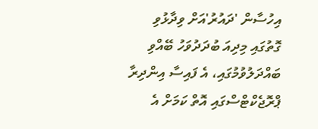އިހުސާން 'ދައުރު'އަށް ވިދާޅުވި ގޮތުގައި މިދިއަ ބުދަދުވަހު ބޭއްވި ބައްދަލުވުމުގައި، އެ ފައިސާ އިންދިރާ ޕްރޮޖެކްޓްސްގައި އޮތް ކަމަށް އެ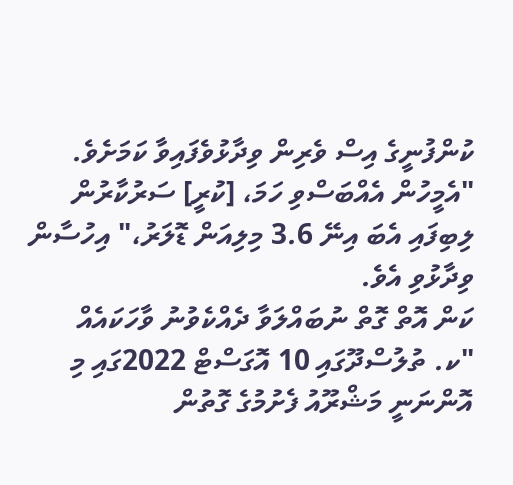ކުންފުނީގެ އިސް ވެރިން ވިދާޅުވެފައިވާ ކަމަށެވެ.
"އެމީހުން އެއްބަސްވި ހަމަ، [ކުރީ] ސަރުކާރުން ލިބިފައި އެބަ އިނޭ 3.6 މިލިއަން ޑޮލަރު،" އިހުސާން ވިދާޅުވި އެވެ.
ކަން އޮތް ގޮތް ނުބައްލަވާ ދެއްކެވުނު ވާހަކައެއް
"ކ. ތުލުސްދޫގައި 10 އޮގަސްޓް 2022ގައި މި އޮންނަނީ މަޝްރޫއު ފެށުމުގެ ގޮތުން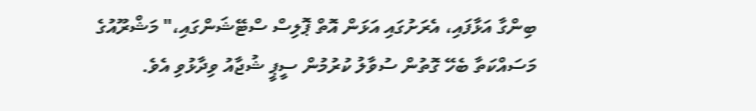ބިންގާ އަޅާފައި، އެރަށުގައި އަޅަން އޮތް ޕޮލިސް ސްޓޭޝަންގައި،" މަޝްރޫއުގެ މަސައްކަތާ ބެހޭ ގޮތުން ސުވާލު ކުރުމުން ސީޕީ ޝުޖާއު ވިދާޅުވި އެވެ.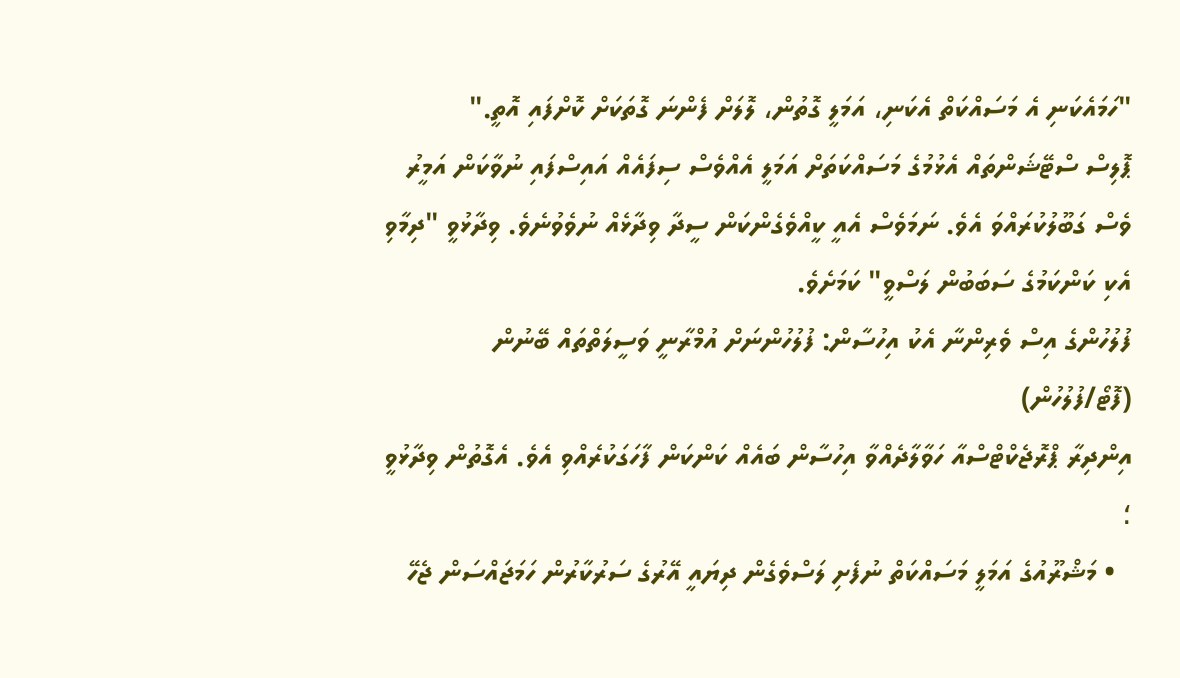"ހަމައެކަނި އެ މަސައްކަތް އެކަނި، އަމަލީ ގޮތުން، ލޮލަށް ފެންނަ ގޮތަކަށް ކޮށްފައި އޮތީ."
ޕޮލިސް ސްޓޭޝަންތައް އެޅުމުގެ މަސައްކަތަށް އަމަލީ އެއްވެސް ސިފައެއް އައިސްފައި ނުވާކަން އަމީރު ވެސް ގަބޫލުކުރައްވަ އެވެ. ނަމަވެސް އެއީ ކީއްވެގެންކަން ސީދާ ވިދާޅެއް ނުވެވުނެވެ. ވިދާޅުވީ "ދިމާވި އެކި ކަންކަމުގެ ސަބަބުން ލަސްވީ" ކަމަށެވެ.
ފުލުހުންގެ އިސް ވެރިންނާ އެކު އިހުސާން: ފުލުހުންނަށް އުމްރާނީ ވަސީލަތްތައް ބޭނުން (ފޮޓޯ/ފުލުހުން)
އިންދިރާ ޕްރޮޖެކްޓްސްއާ ހަވާލާދެއްވާ އިހުސާން ބައެއް ކަންކަން ފާހަގަކުރެއްވި އެވެ. އެގޮތުން ވިދާޅުވީ ؛
  • މަޝްރޫއުގެ އަމަލީ މަސައްކަތް ނުފެށި ލަސްވެގެން ދިޔައީ އޭރުގެ ސަރުކާރުން ހަމަޖައްސަން ޖެހޭ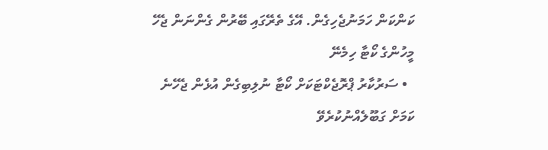ކަންކަން ހަމަނުޖެހިގެން. އޭގެ ތެރޭގައި ބޭރުން ގެންނަން ޖެހޭ މީހުންގެ ކޯޓާ ހިމެނޭ
  • ސަރުކާރު ޕްރޮޖެކްޓަކަށް ކޯޓާ ނުލިބިގެން އުޅެން ޖެހޭނެ ކަމަށް ގަބޫލެއްނުކުރެވޭ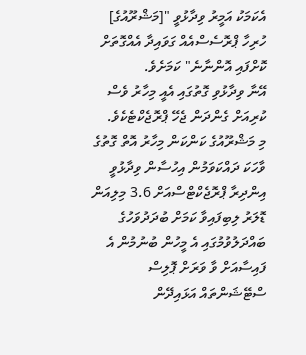އެކަމަކު އަމީރު ވިދާޅުވީ "[މަޝްރޫއުގެ] ހުރިހާ ޕްރޮސެސްއެއް ގަވައިދާ އެއްގޮތަށް ކޮށްފައި އޮންނާނެ" ކަމަށެވެ.
އޭނާ ވިދާޅުވި ގޮތުގައި އެއީ މިހާރު ވެސް ކުރިއަށް ގެންދަން ޖެހޭ ޕްރޮޖެކްޓެކެވެ.
މި މަޝްރޫއުގެ ކަންކަން މިހާރު އޮތް ގޮތުގެ ވާހަކަ ދައްކަވަމުން އިހުސާން ވިދާޅުވީ އިންދިރާ ޕްރޮޖެކްޓްސްއަށް 3.6 މިލިއަން ޑޮލަރު ލިބިފައިވާ ކަމަށް ބުދަދުވަހުގެ ބައްދަލުވުމުގައި އެ މީހުން ބުނުމުން އެ ފައިސާއަށް ވާ ވަރަށް ޕޮލިސް ސްޓޭޝަންތައް އަޅައިދޭން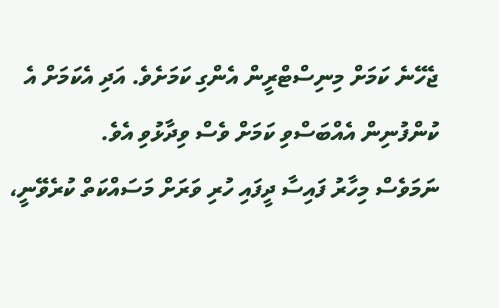ޖެހޭނެ ކަމަށް މިނިސްޓްރީން އެންގި ކަމަށެވެ. އަދި އެކަމަށް އެ ކުންފުނިން އެއްބަސްވި ކަމަށް ވެސް ވިދާޅުވި އެވެ.
ނަމަވެސް މިހާރު ފައިސާ ދީފައި ހުރި ވަރަށް މަސައްކަތް ކުރެވޭނީ،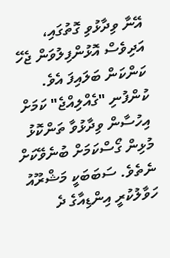އޭނާ ވިދާޅުވި ގޮތުގައި،  އަދިވެސް އޮޅުންފިލުވަން ޖެހޭ ކަންކަން ބަލައިފަ އެވެ.
ކުންފުނި "ގެއްލިއްޖެ" ކަމަށް އިހުސާން ވިދާޅުވާ ތަންކޮޅު މުޅިން ގޯސްކަމަށް ބުނެވޭކަށް ނެތެވެ. ސަބަބަކީ މަޝްރޫއު ހަވާލުކުރީ އިންޑިއާގެ ދެ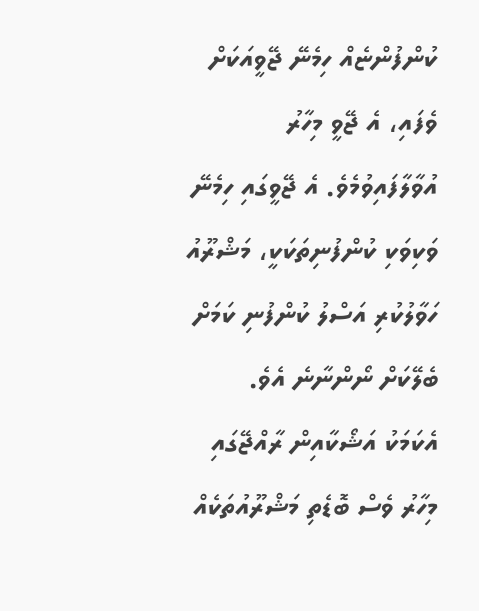ކުންފުންޏެއް ހިމެނޭ ޖޭވީއަކަށް ވެފައި، އެ ޖޭވީ މިހާރު އުވާލާފައިވުމެވެ. އެ ޖޭވީގައި ހިމެނޭ ވަކިވަކި ކުންފުނިތަކަކީ، މަޝްރޫއު ހަވާލުކުރި އަސްލު ކުންފުނި ކަމަށް ބެލޭކަށް ނޯންނާނެ އެވެ.
އެކަމަކު އަޝޯކާއިން ރާއްޖޭގައި މިހާރު ވެސް ބޮޑެތި މަޝްރޫއުތަކެއް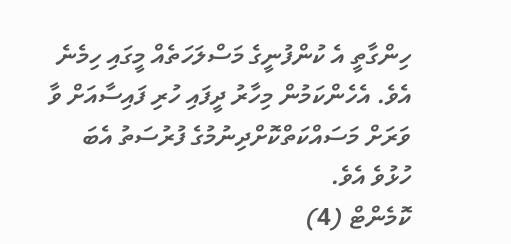ހިންގާތީ އެ ކުންފުނީގެ މަސްލަހަތެއް މީގައި ހިމެނެ އެވެ. އެހެންކަމުން މިހާރު ދީފައި ހުރި ފައިސާއަށް ވާ ވަރަށް މަސައްކަތްކޮށްދިނުމުގެ ފުރުސަތު އެބަ ހުޅުވެ އެވެ.
ކޮމެންޓް (4)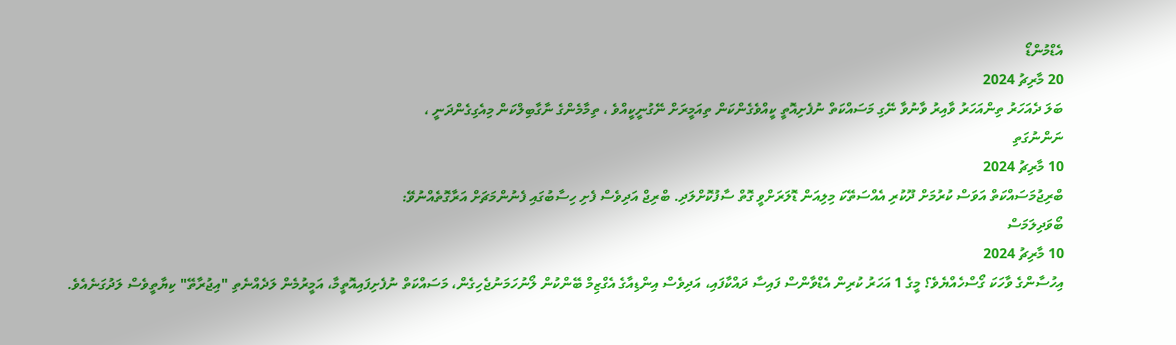އެޑްމުންޑޯ
20 މާރިޗު 2024
ބަލަ ދެއަހަރު ތިންއަހަރު ވާއިރު ވާނުވާ ނޭގި މަސައްކަތް ނުފެށިއޮތީ ކީއްވެގެންކަން ތިއަމީރަށް ނޭގުނީކީއްވެ ، ތިމާމެންގެ ނާގާބިލްކަން މިއެގިގެންދަނީ ،
ނަންނުގަތި
10 މާރިޗު 2024
ބްރިޖުމަސައްކަތް އަވަސް ކުރުމަށް ދޫކުރި އެއްސަތޭކަ މިލިއަން ޑޮލަރަށްވީ ގޮތް ސާފުކޮށްލަދި. ބްރިޖް އަދިވެސް ފެށި ހިސާބުގައި ފެނުންމަޗަށް އަރާގޮތެއްނުވޭ:
ބޯވަދިލަމަސް
10 މާރިޗު 2024
އިހުސާންގެ ވާހަކަ ގޯސްހެއްޔެވެ؟ މީގެ 1 އަހަރު ކުރިން އެޑްވާންސް ފައިސާ ދައްކާފައި، އަދިވެސް އިންޑިއާގެ އެގްޒިމް ބޭންކުން ލޯނުހަމަނުޖެހިގެން، މަސައްކަތް ނުފެށިފައިއޮތީމާ، އަމީރުމެން ލަދެއްނެތި "އިޖުރާތޭ" ކިޔާތީވެސް ލަދުގަނެއެވެ.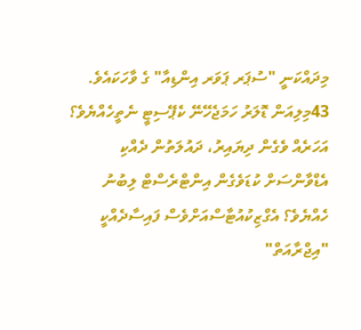މިދައްކަނީ "ސުޕަރ ޕަވަރ އިންޑިއާ" ގެ ވާހަކައެވެ. 43މިލިއަން ޑޮލަރު ހަމަޖެހޭނޭ ކެޕޭސިޓީ ނެތީހެއްޔެވެ؟ އަހަރެއް ވެގެން ދިޔައިރު، ދައުލަތުން ދެއްކި އެޑްވާންސަށް ކުޑަވެގެން އިންޓްރެސްޓް ލިބުނު ހެއްޔެވެ؟ އެގްޒިކުއުޓާސްއަށްވެސް ފައިސާދެއްކީ "އިޖްރާއަތް"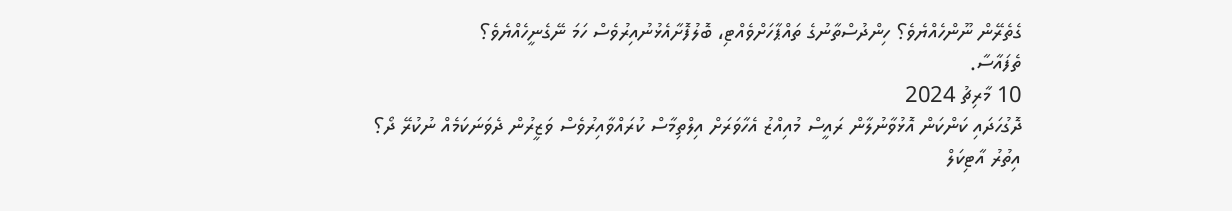ގެތެރޭން ނޫންހެއްޔެވެ؟ ހިންދުސްތާނުގެ ތައްޕާހަށްވެއްޓި، ބޮލުފޮށާއެޅުނުއިރުވެސް ހަމަ ނޭގެނީހެއްޔެވެ؟
ތެފައާސާ.
10 މާރިޗު 2024
ދޮގުހަދައި ކަންކަން އޮޅުވާނުލާން ރައީސް މުއިއްޒު އެހާވަރަށް އިލްތިމާސް ކުރައްވާއިރުވެސް ވަޒީރުން ދެވަނަކަމެއް ނުކުރޭ ދޯ؟
އިތުރު އާޓިކަލް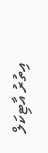އިތުރު އާޓިކަލް